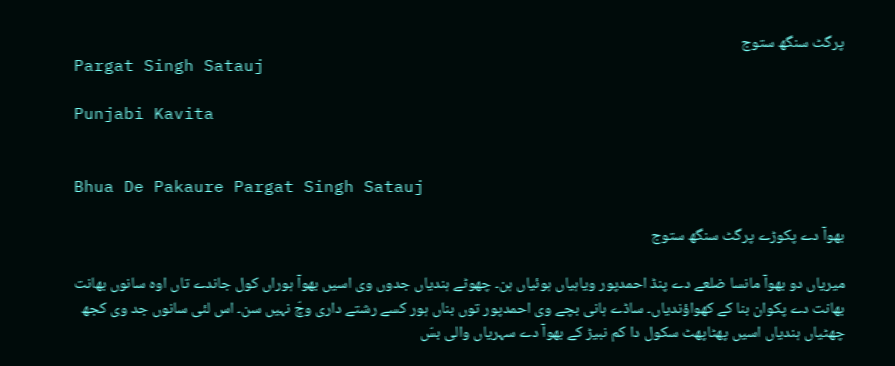پرگٹ سنگھ ستوج
Pargat Singh Satauj

Punjabi Kavita


Bhua De Pakaure Pargat Singh Satauj

بھوآ دے پکوڑے پرگٹ سنگھ ستوج

میریاں دو بھوآ مانسا ضلعے دے پنڈ احمدپور ویاہیاں ہوئیاں ہن۔ چھوٹے ہندیاں جدوں وی اسیں بھوآ ہوراں کول جاندے تاں اوہ سانوں بھانت بھانت دے پکوان بنا کے کھواؤندیاں۔ ساڈے ہانی بچے وی احمدپور توں بناں ہور کسے رشتے داری وچّ نہیں سن۔ اس لئی سانوں جد وی کجھ چھٹیاں ہندیاں اسیں پھٹاپھٹ سکول دا کم نبیڑ کے بھوآ دے سہریاں والی بسّ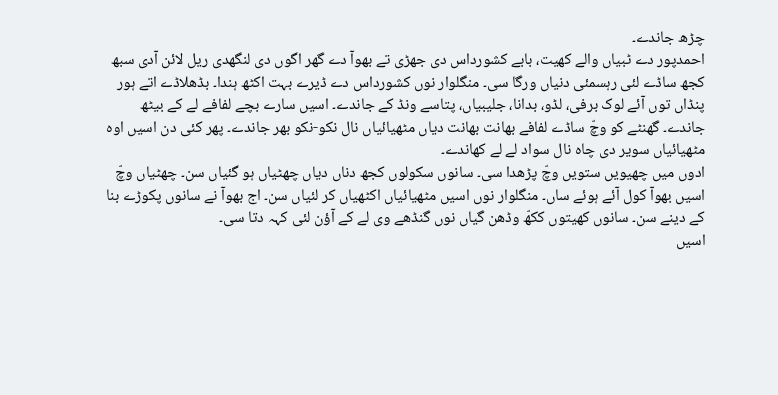چڑھ جاندے۔
احمدپور دے ٹبیاں والے کھیت، بابے کشورداس دی جھڑی تے بھوآ دے گھر اگوں دی لنگھدی ریل لائن آدی سبھ کجھ ساڈے لئی رہسمئی دنیاں ورگا سی۔ منگلوار نوں کشورداس دے ڈیرے بہت اکٹھ ہندا۔ بڈھلاڈے اتے ہور پنڈاں توں آئے لوک برفی، لڈو، بدانا، جلیبیاں، پتاسے ونڈ کے جاندے۔ اسیں سارے بچے لفافے لے کے بیٹھ جاندے۔ گھنٹے کو وچّ ساڈے لفافے بھانت بھانت دیاں مٹھیائیاں نال نکو-نکو بھر جاندے۔ پھر کئی دن اسیں اوہ مٹھیائیاں سویر دی چاہ نال سواد لے لے کھاندے۔
ادوں میں چھیویں ستویں وچّ پڑھدا سی۔ سانوں سکولوں کجھ دناں دیاں چھٹیاں ہو گئیاں سن۔ چھٹیاں وچّ اسیں بھوآ کول آئے ہوئے ساں۔ منگلوار نوں اسیں مٹھیائیاں اکٹھیاں کر لئیاں سن۔ اج بھوآ نے سانوں پکوڑے بنا کے دینے سن۔ سانوں کھیتوں ککھّ وڈھن گیاں نوں گنڈھے وی لے کے آؤن لئی کہہ دتا سی۔
اسیں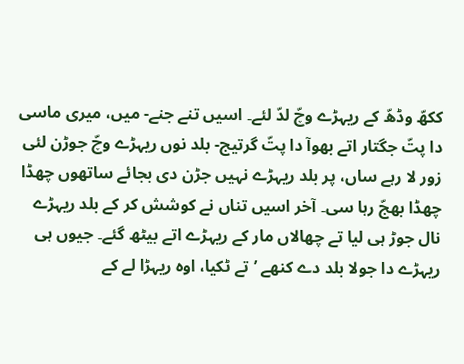ککھّ وڈھّ کے ریہڑے وچّ لدّ لئے۔ اسیں تنے جنے- میں، میری ماسی دا پتّ جگتار اتے بھوآ دا پتّ گرتیج- بلد نوں ریہڑے وچّ جوڑن لئی زور لا رہے ساں، پر بلد ریہڑے نہیں جڑن دی بجائے ساتھوں چھڈا چھڈا بھجّ رہا سی۔ آخر اسیں تناں نے کوشش کر کے بلد ریہڑے نال جوڑ ہی لیا تے چھالاں مار کے ریہڑے اتے بیٹھ گئے۔ جیوں ہی ریہڑے دا جولا بلد دے کنھے ’تے ٹکیا، اوہ ریہڑا لے کے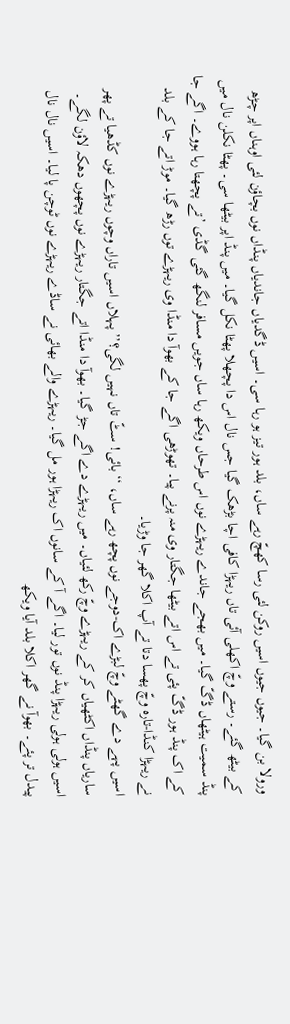ورولا بن گیا۔ جیوں جیوں اسیں روکن لئی رسا کھچّ رہے ساں، بلد ہور تیز ہو رہا سی۔ اسیں ڈگدیاں جاندیاں پنڈاں نوں بچاؤن لئی اوہناں اپر چڑھ کے بیٹھ گئے۔ رستے وچّ اکھلی آئی تاں ریہڑا کافی اچا بڑھک گیا جس نال اس دا پچھلا پھٹا نکل گیا۔ میں پنڈ اپر بیٹھا سی۔ پھٹا نکلن نال میں پنڈ سمیت ہیٹھاں ڈگّ گیا۔ میں بھجے جاندے ریہڑے نوں اس طرحاں ویکھ رہا ساں جویں مسافر لنگھ گئی گڈی ’تے پچھتا رہا ہووے۔ اگے جا کے اک پنڈ ہور ڈگّ پئی تے اس اتے بیٹھا جگتار وی منہ پرنے پیا۔ تھوڑھی اگے جا کے بھوآ دا منڈا وی ریہڑے توں رڑھ گیا۔ موڑ اتے جا کے بلد نے ریہڑا کنڈا-تارہ وچّ پھسا دتا تے آپ اکلا گھر جا وڑیا۔
اسیں پہے دے گھٹے وچّ لبڑے اک-دوجے نوں پچھ رہے ساں، ‘‘بائی! سٹّ تاں نہیں لگی؟’’ پہلاں اسیں تاراں وچوں ریہڑے نوں کڈھیا تے پھر ساریاں پنڈاں اکٹھیاں کر کے ریہڑے وچّ رکھ لئیاں۔ میں ریہڑے دے اگے جڑ گیا۔ بھوآ دا منڈا اتے جگتار ریہڑے نوں پچھوں دھکہ لاؤن لگے۔ اسیں ہولی ہولی ریہڑا پنڈ نوں تور لیا۔ اگے آ کے سانوں اک ریہڑا ہور مل گیا۔ ریہڑے والے بھائی نے ساڈے ریہڑے نوں ٹوچن پا لیا۔ اسیں نال نال پیدل تر پئے۔ بھوآ نے گھر اکلا بلد آیا ویکھ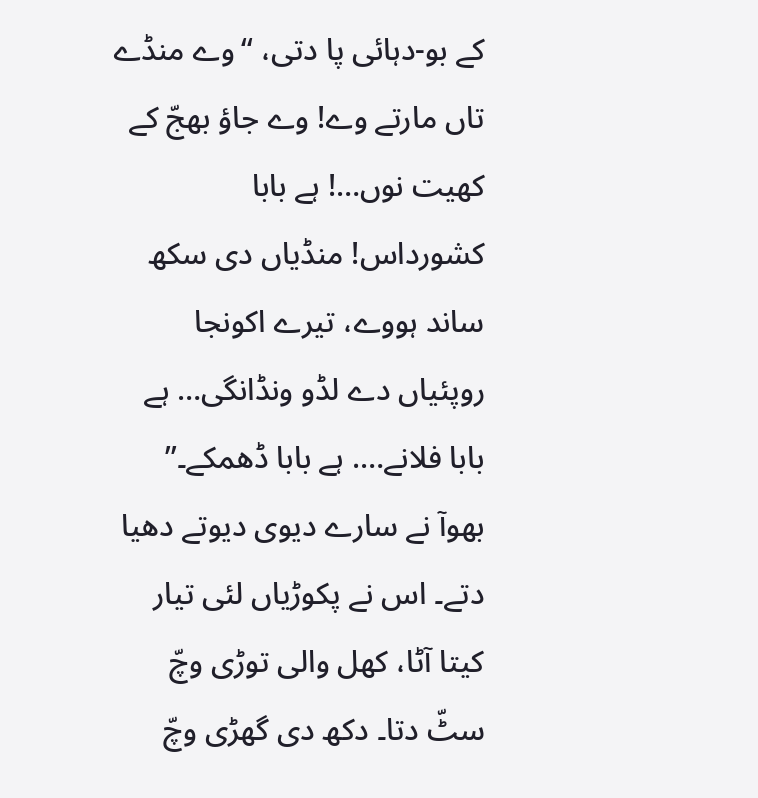کے بو-دہائی پا دتی، ‘‘وے منڈے تاں مارتے وے! وے جاؤ بھجّ کے کھیت نوں…! ہے بابا کشورداس! منڈیاں دی سکھ ساند ہووے، تیرے اکونجا روپئیاں دے لڈو ونڈانگی… ہے بابا فلانے…. ہے بابا ڈھمکے۔’’ بھوآ نے سارے دیوی دیوتے دھیا دتے۔ اس نے پکوڑیاں لئی تیار کیتا آٹا، کھل والی توڑی وچّ سٹّ دتا۔ دکھ دی گھڑی وچّ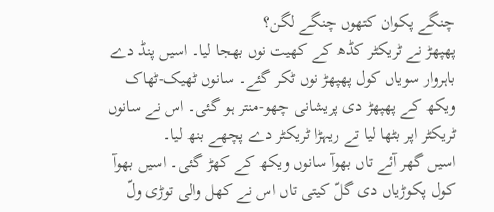چنگے پکوان کتھوں چنگے لگن؟
پھپھڑ نے ٹریکٹر کڈھ کے کھیت نوں بھجا لیا۔ اسیں پنڈ دے باہروار سویاں کول پھپھڑ نوں ٹکر گئے۔ سانوں ٹھیک-ٹھاک ویکھ کے پھپھڑ دی پریشانی چھو-منتر ہو گئی۔ اس نے سانوں ٹریکٹر اپر بٹھا لیا تے ریہڑا ٹریکٹر دے پچھے بنھ لیا۔
اسیں گھر آئے تاں بھوآ سانوں ویکھ کے کھڑ گئی۔ اسیں بھوآ کول پکوڑیاں دی گلّ کیتی تاں اس نے کھل والی توڑی ولّ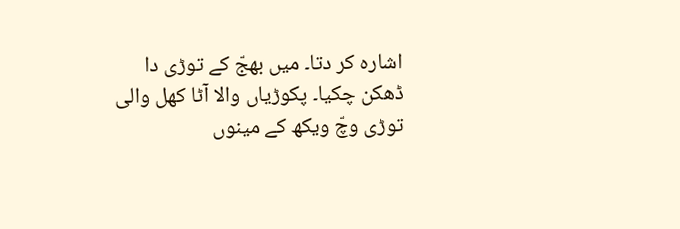اشارہ کر دتا۔ میں بھجّ کے توڑی دا ڈھکن چکیا۔ پکوڑیاں والا آٹا کھل والی توڑی وچّ ویکھ کے مینوں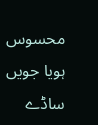محسوس ہویا جویں ساڈے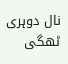نال دوہری ٹھگی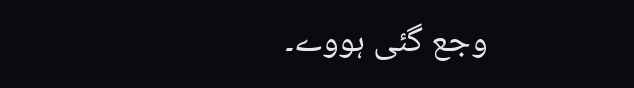وجع گئی ہووے۔